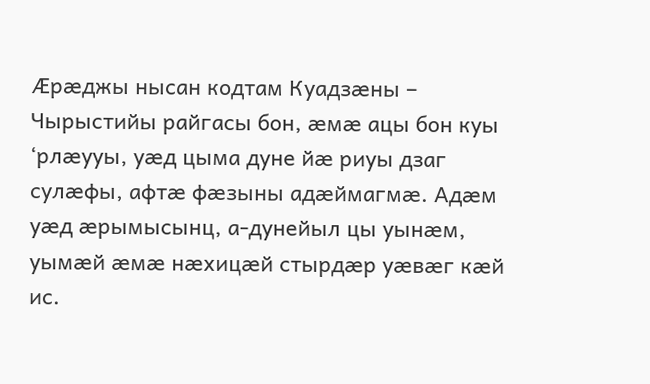Æрæджы нысан кодтам Куадзæны – Чырыстийы райгасы бон, ӕмӕ ацы бон куы  ‘рлӕууы, уӕд цыма дуне йӕ риуы дзаг сулӕфы, афтӕ фӕзыны адӕймагмӕ. Адӕм уӕд ӕрымысынц, а-дунейыл цы уынӕм, уымӕй ӕмӕ нӕхицӕй стырдӕр уӕвӕг кӕй ис.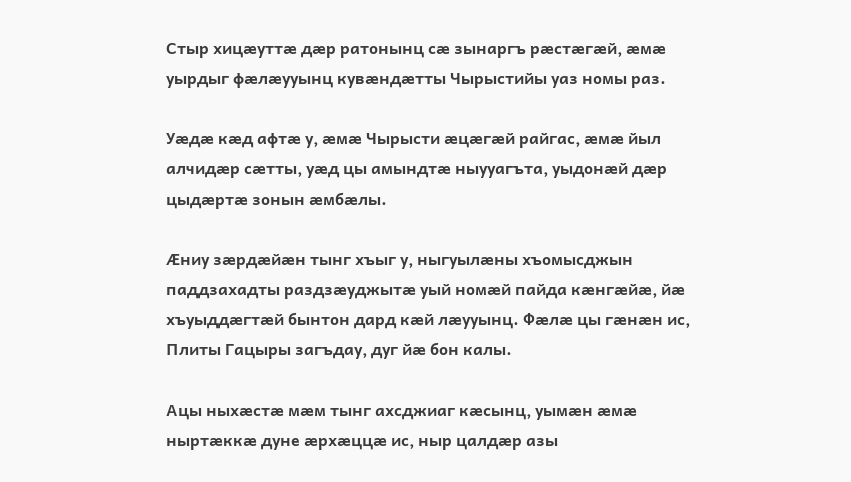Стыр хицӕуттӕ дӕр ратонынц сӕ зынаргъ рӕстӕгӕй, ӕмӕ уырдыг фӕлӕууынц кувӕндӕтты Чырыстийы уаз номы раз.

Уӕдӕ кӕд афтӕ у, ӕмӕ Чырысти ӕцӕгӕй райгас, ӕмӕ йыл алчидӕр сӕтты, уӕд цы амындтӕ ныууагъта, уыдонӕй дӕр цыдӕртӕ зонын ӕмбӕлы.

Ӕниу зӕрдӕйӕн тынг хъыг у, ныгуылæны хъомысджын паддзахадты раздзӕуджытӕ уый номӕй пайда кӕнгӕйӕ, йæ хъуыддӕгтӕй бынтон дард кӕй лӕууынц. Фӕлӕ цы гӕнӕн ис, Плиты Гацыры загъдау, дуг йӕ бон калы.

Ацы ныхӕстӕ мӕм тынг ахсджиаг кӕсынц, уымӕн ӕмӕ ныртӕккӕ дуне ӕрхӕццӕ ис, ныр цалдӕр азы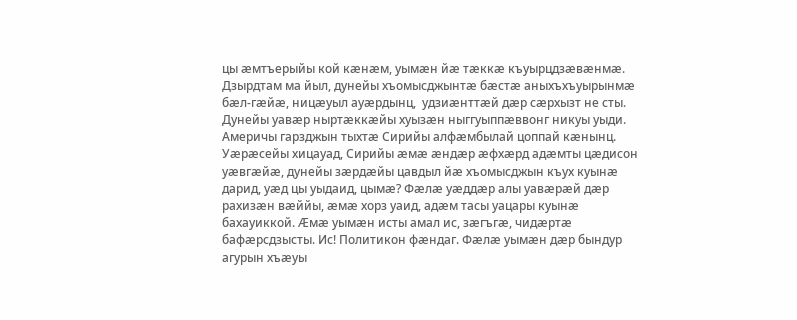цы ӕмтъерыйы кой кӕнӕм, уымӕн йӕ тӕккӕ къуырцдзӕвӕнмӕ. Дзырдтам ма йыл, дунейы хъомысджынтӕ бӕстӕ аныхъхъуырынмæ бæл-гæйæ, ницæуыл ауæрдынц,  удзиæнттæй дæр сæрхызт не сты. Дунейы уавӕр ныртӕккӕйы хуызӕн ныггуыппӕввонг никуы уыди. Америчы гарзджын тыхтӕ Сирийы алфӕмбылай цоппай кӕнынц. Уӕрӕсейы хицауад, Сирийы ӕмӕ ӕндӕр ӕфхӕрд адӕмты цӕдисон уӕвгӕйӕ, дунейы зӕрдӕйы цавдыл йӕ хъомысджын къух куынӕ дарид, уӕд цы уыдаид, цымӕ? Фӕлæ уæддæр алы уавæрæй дæр рахизæн вæййы, ӕмӕ хорз уаид, адӕм тасы уацары куынӕ бахауиккой. Ӕмӕ уымӕн исты амал ис, зæгъгæ, чидæртæ бафæрсдзысты. Ис! Политикон фæндаг. Фæлæ уымæн дæр бындур агурын хъæуы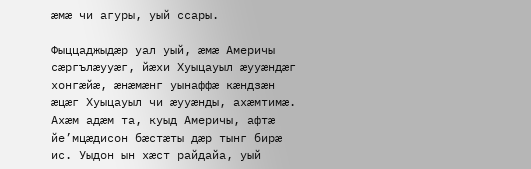ӕмӕ чи агуры, уый ссары.

Фыццаджыдӕр уал уый, ӕмӕ Америчы сӕргълӕууӕг, йӕхи Хуыцауыл ӕууӕндӕг хонгӕйӕ, ӕнӕмӕнг уынаффӕ кӕндзӕн ӕцӕг Хуыцауыл чи ӕууӕнды, ахӕмтимӕ. Ахӕм адӕм та, куыд Америчы, афтӕ йе’мцӕдисон бӕстӕты дӕр тынг бирӕ ис. Уыдон ын хӕст райдайа, уый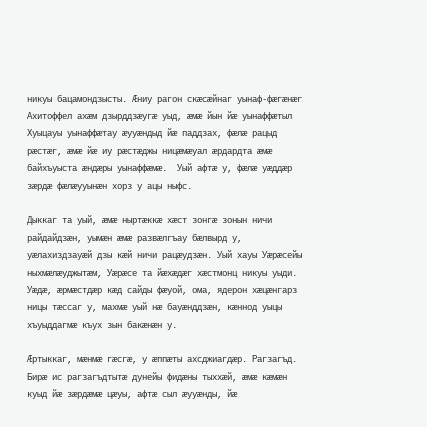никуы бацамондзысты. Ӕниу рагон скӕсӕйнаг уынаф-фӕгӕнӕг Ахитоффел ахӕм дзырддзӕугӕ уыд, ӕмӕ йын йӕ уынаффӕтыл Хуыцауы уынаффӕтау ӕууӕндыд йӕ паддзах, фӕлӕ рацыд рӕстӕг, ӕмӕ йӕ иу рӕстӕджы ницӕмӕуал æрдардта æмæ байхъуыста æндæры уынаффæмæ.  Уый афтӕ у, фӕлӕ уӕддӕр зӕрдӕ фӕлӕууынӕн хорз у ацы ныфс.

Дыккаг та уый, ӕмӕ ныртӕккӕ хӕст зонгӕ зонын ничи райдайдзӕн, уымӕн ӕмӕ развӕлгъау бӕлвырд у, уӕлахиздзауӕй дзы кӕй ничи рацӕудзӕн. Уый хауы Уӕрӕсейы ныхмӕлӕуджытӕм, Уӕрӕсе та йӕхӕдӕг хӕстмонц никуы уыди. Уӕдӕ, ӕрмӕстдӕр кӕд сайды фӕуой, ома, ядерон хӕцӕнгарз ницы тӕссаг у, махмӕ уый нӕ бауӕнддзӕн, кӕннод уыцы хъуыддагмӕ къух зын бакӕнӕн у.

Ӕртыккаг, мӕнмӕ гӕсгӕ, у ӕппӕты ахсджиагдӕр. Рагзагъд. Бирӕ ис рагзагъдтытӕ дунейы фидӕны тыххӕй, ӕмӕ кӕмӕн куыд йӕ зӕрдӕмӕ цӕуы, афтӕ сыл ӕууӕнды, йӕ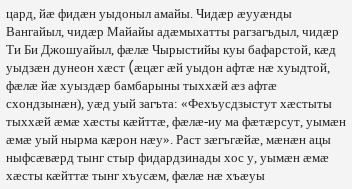цард, йӕ фидӕн уыдоныл амайы. Чидӕр ӕууӕнды Вангайыл, чидӕр Майайы адӕмыхатты рагзагъдыл, чидӕр Ти Би Джошуайыл, фӕлӕ Чырыстийы куы бафарстой, кӕд уыдзӕн дунеон хӕст (æцæг æй уыдон афтæ нæ хуыдтой, фæлæ йæ хуыздæр бамбарыны тыххæй æз афтæ схондзынæн), уæд уый загъта: «Фехъусдзыстут хӕстыты тыххӕй ӕмӕ хӕсты кӕйттӕ, фӕлӕ-иу ма фӕтӕрсут, уымӕн ӕмӕ уый нырма кӕрон нӕу». Раст зӕгъгӕйӕ, мӕнӕн ацы ныфсӕвӕрд тынг стыр фидардзинады хос у, уымӕн ӕмӕ хӕсты кӕйттӕ тынг хъусӕм, фӕлӕ нӕ хъӕуы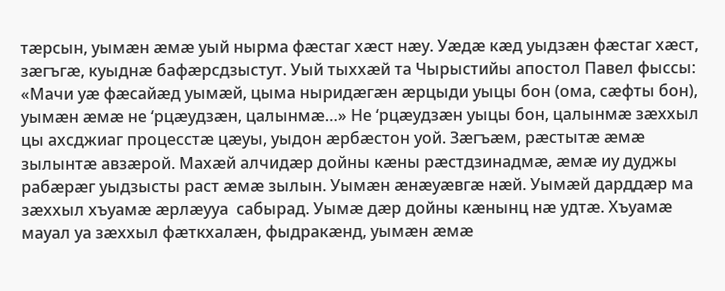тӕрсын, уымӕн ӕмӕ уый нырма фӕстаг хӕст нӕу. Уӕдӕ кӕд уыдзӕн фӕстаг хӕст, зӕгъгӕ, куыднӕ бафӕрсдзыстут. Уый тыххӕй та Чырыстийы апостол Павел фыссы: «Мачи уӕ фӕсайӕд уымӕй, цыма ныридӕгӕн ӕрцыди уыцы бон (ома, сӕфты бон), уымӕн ӕмӕ не ‘рцӕудзӕн, цалынмӕ…» Не ‘рцӕудзӕн уыцы бон, цалынмӕ зӕххыл цы ахсджиаг процесстӕ цӕуы, уыдон ӕрбӕстон уой. Зӕгъӕм, рӕстытӕ ӕмӕ зылынтӕ авзӕрой. Махӕй алчидӕр дойны кӕны рӕстдзинадмӕ, ӕмӕ иу дуджы рабӕрӕг уыдзысты раст ӕмӕ зылын. Уымӕн ӕнӕуӕвгӕ нӕй. Уымӕй дарддӕр ма зӕххыл хъуамӕ ӕрлӕууа  сабырад. Уымӕ дӕр дойны кӕнынц нӕ удтӕ. Хъуамӕ мауал уа зӕххыл фӕткхалӕн, фыдракӕнд, уымӕн ӕмӕ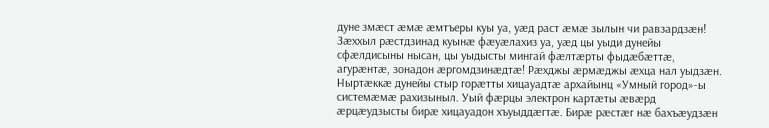дуне змӕст ӕмӕ ӕмтъеры куы уа, уӕд раст ӕмӕ зылын чи равзардзӕн! Зӕххыл рӕстдзинад куынӕ фӕуӕлахиз уа, уӕд цы уыди дунейы сфӕлдисыны нысан, цы уыдысты мингай фӕлтӕрты фыдӕбӕттӕ, агурӕнтӕ, зонадон ӕргомдзинӕдтӕ! Рӕхджы ӕрмӕджы ӕхца нал уыдзӕн. Ныртӕккӕ дунейы стыр горӕтты хицауадтӕ архайынц «Умный город»-ы системӕмӕ рахизыныл. Уый фӕрцы электрон картӕты ӕвӕрд ӕрцӕудзысты бирӕ хицауадон хъуыддӕгтӕ. Бирӕ рӕстӕг нӕ бахъӕудзӕн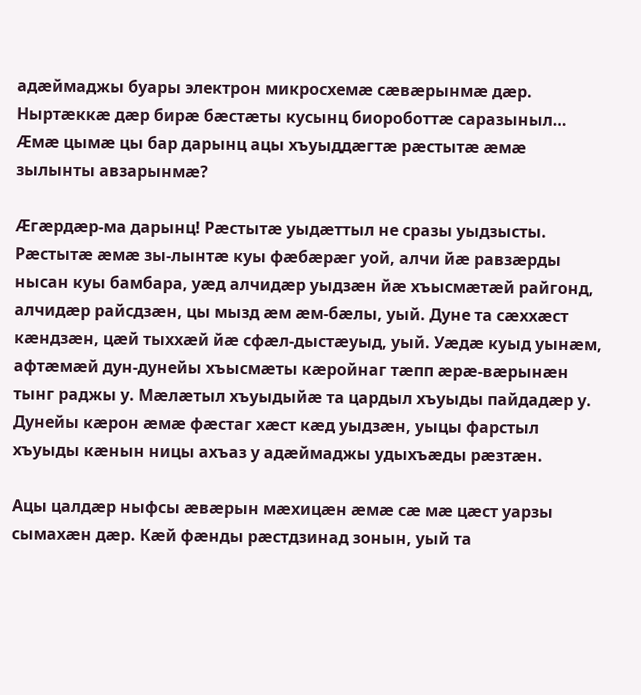адӕймаджы буары электрон микросхемӕ сӕвӕрынмӕ дӕр. Ныртӕккӕ дӕр бирӕ бӕстӕты кусынц биороботтӕ саразыныл… Ӕмӕ цымӕ цы бар дарынц ацы хъуыддӕгтӕ рӕстытӕ ӕмӕ зылынты авзарынмӕ?

Ӕгӕрдӕр-ма дарынц! Рӕстытӕ уыдӕттыл не сразы уыдзысты. Рӕстытӕ ӕмӕ зы-лынтӕ куы фӕбӕрӕг уой, алчи йӕ равзӕрды нысан куы бамбара, уӕд алчидӕр уыдзӕн йӕ хъысмӕтӕй райгонд, алчидӕр райсдзӕн, цы мызд ӕм ӕм-бӕлы, уый. Дуне та сӕххӕст кӕндзӕн, цӕй тыххӕй йӕ сфӕл-дыстӕуыд, уый. Уӕдӕ куыд уынӕм, афтӕмӕй дун-дунейы хъысмӕты кӕройнаг тӕпп ӕрӕ-вӕрынӕн тынг раджы у. Мæлæтыл хъуыдыйæ та цардыл хъуыды пайдадæр у. Дунейы кӕрон æмæ фæстаг хæст кӕд уыдзӕн, уыцы фарстыл хъуыды кӕнын ницы ахъаз у адӕймаджы удыхъӕды рӕзтӕн.

Ацы цалдӕр ныфсы ӕвӕрын мӕхицӕн ӕмӕ сӕ мӕ цӕст уарзы сымахӕн дӕр. Кӕй фӕнды рӕстдзинад зонын, уый та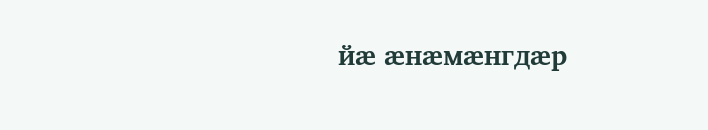йӕ ӕнӕмӕнгдӕр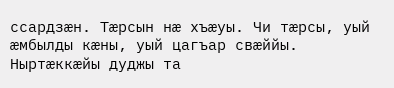ссардзӕн. Тæрсын нæ хъæуы. Чи тӕрсы, уый ӕмбылды кӕны, уый цагъар свӕййы. Ныртӕккӕйы дуджы та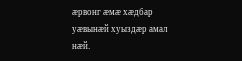ӕрвонг ӕмӕ хӕдбар уӕвынӕй хуыздӕр амал нӕй.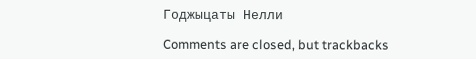Годжыцаты Нелли

Comments are closed, but trackbacks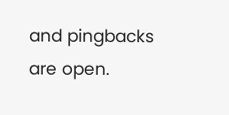and pingbacks are open.